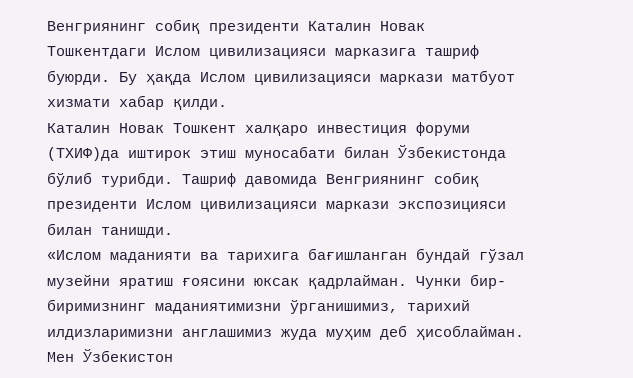Венгриянинг собиқ президенти Каталин Новак Тошкентдаги Ислом цивилизацияси марказига ташриф буюрди. Бу ҳақда Ислом цивилизацияси маркази матбуот хизмати хабар қилди.
Каталин Новак Тошкент халқаро инвестиция форуми (ТХИФ)да иштирок этиш муносабати билан Ўзбекистонда бўлиб турибди. Ташриф давомида Венгриянинг собиқ президенти Ислом цивилизацияси маркази экспозицияси билан танишди.
«Ислом маданияти ва тарихига бағишланган бундай гўзал музейни яратиш ғоясини юксак қадрлайман. Чунки бир-биримизнинг маданиятимизни ўрганишимиз, тарихий илдизларимизни англашимиз жуда муҳим деб ҳисоблайман. Мен Ўзбекистон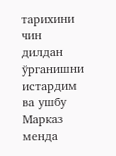тарихини чин дилдан ўрганишни истардим ва ушбу Марказ менда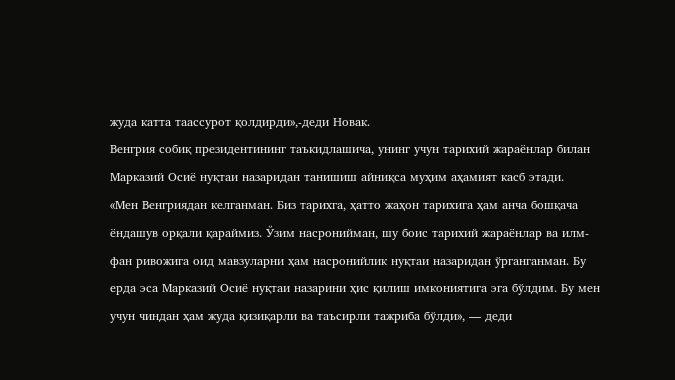жуда катта таассурот қолдирди»,-деди Новак.
Венгрия собиқ президентининг таъкидлашича, унинг учун тарихий жараёнлар билан Марказий Осиё нуқтаи назаридан танишиш айниқса муҳим аҳамият касб этади.
«Мен Венгриядан келганман. Биз тарихга, ҳатто жаҳон тарихига ҳам анча бошқача ёндашув орқали қараймиз. Ўзим насронийман, шу боис тарихий жараёнлар ва илм-фан ривожига оид мавзуларни ҳам насронийлик нуқтаи назаридан ўрганганман. Бу ерда эса Марказий Осиё нуқтаи назарини ҳис қилиш имкониятига эга бўлдим. Бу мен учун чиндан ҳам жуда қизиқарли ва таъсирли тажриба бўлди», — деди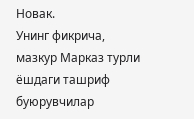Новак.
Унинг фикрича, мазкур Марказ турли ёшдаги ташриф буюрувчилар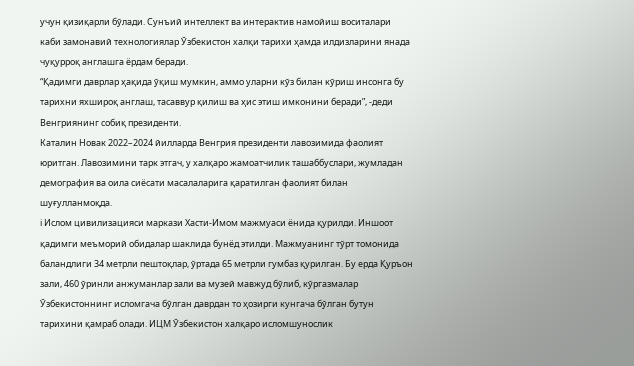учун қизиқарли бўлади. Сунъий интеллект ва интерактив намойиш воситалари каби замонавий технологиялар Ўзбекистон халқи тарихи ҳамда илдизларини янада чуқурроқ англашга ёрдам беради.
“Қадимги даврлар ҳақида ўқиш мумкин, аммо уларни кўз билан кўриш инсонга бу тарихни яхшироқ англаш, тасаввур қилиш ва ҳис этиш имконини беради”, -деди Венгриянинг собиқ президенти.
Каталин Новак 2022–2024 йилларда Венгрия президенти лавозимида фаолият юритган. Лавозимини тарк этгач, у халқаро жамоатчилик ташаббуслари, жумладан демография ва оила сиёсати масалаларига қаратилган фаолият билан шуғулланмоқда.
ℹ Ислом цивилизацияси маркази Хасти-Имом мажмуаси ёнида қурилди. Иншоот қадимги меъморий обидалар шаклида бунёд этилди. Мажмуанинг тўрт томонида баландлиги 34 метрли пештоқлар, ўртада 65 метрли гумбаз қурилган. Бу ерда Қуръон зали, 460 ўринли анжуманлар зали ва музей мавжуд бўлиб, кўргазмалар Ўзбекистоннинг исломгача бўлган даврдан то ҳозирги кунгача бўлган бутун тарихини қамраб олади. ИЦМ Ўзбекистон халқаро исломшунослик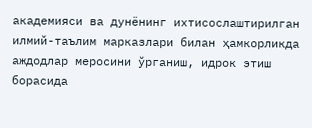академияси ва дунёнинг ихтисослаштирилган илмий-таълим марказлари билан ҳамкорликда аждодлар меросини ўрганиш, идрок этиш борасида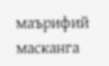маърифий масканга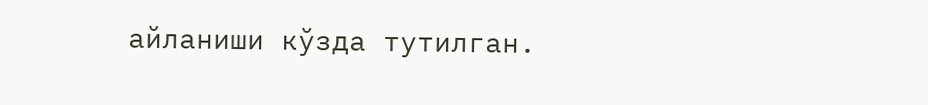айланиши кўзда тутилган.